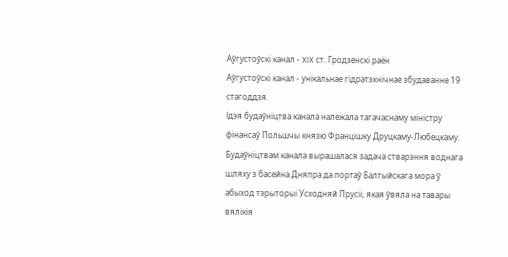Аўгустоўскі канал - XIX ст. Гродзенскі раён
Аўгустоўскі канал - унікальнае гідратэхнічнае збудаванне 19 стагоддзя.
Ідэя будаўніцтва канала належала тагачаснаму міністру фінансаў Польшчы князю Францішку Друцкаму-Любецкаму. Будаўніцтвам канала вырашалася задача стварэння воднага шляху з басейна Дняпра да портаў Балтыйскага мора ў абыход тэрыторыі Усходняй Прусіі, якая ўвяла на тавары вялікія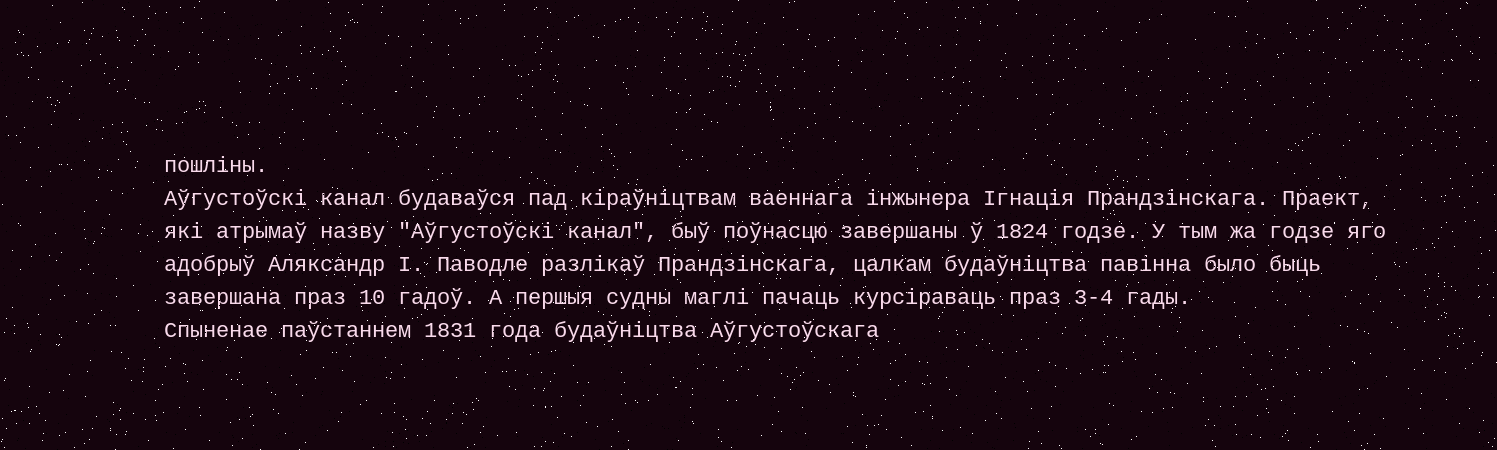пошліны.
Аўгустоўскі канал будаваўся пад кіраўніцтвам ваеннага інжынера Ігнація Прандзінскага. Праект, які атрымаў назву "Аўгустоўскі канал", быў поўнасцю завершаны ў 1824 годзе. У тым жа годзе яго адобрыў Аляксандр І. Паводле разлікаў Прандзінскага, цалкам будаўніцтва павінна было быць завершана праз 10 гадоў. А першыя судны маглі пачаць курсіраваць праз 3-4 гады.
Спыненае паўстаннем 1831 года будаўніцтва Аўгустоўскага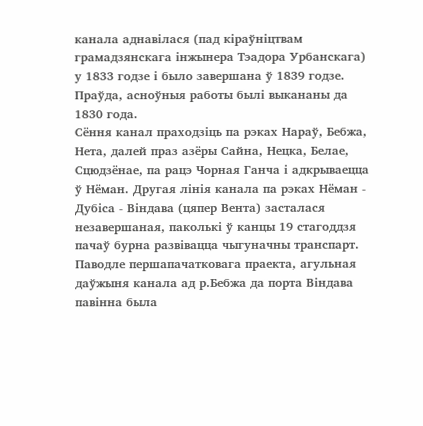канала аднавілася (пад кіраўніцтвам грамадзянскага інжынера Тэадора Урбанскага) у 1833 годзе і было завершана ў 1839 годзе. Праўда, асноўныя работы былі выкананы да 1830 года.
Сёння канал праходзіць па рэках Нараў, Бебжа, Нета, далей праз азёры Сайна, Нецка, Белае, Сцюдзёнае, па рацэ Чорная Ганча і адкрываецца ў Нёман. Другая лінія канала па рэках Нёман - Дубіса - Віндава (цяпер Вента) засталася незавершаная, паколькі ў канцы 19 стагоддзя пачаў бурна развівацца чыгуначны транспарт. Паводле першапачатковага праекта, агульная даўжыня канала ад р.Бебжа да порта Віндава павінна была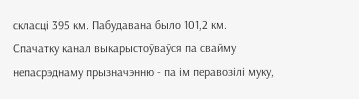скласці 395 км. Пабудавана было 101,2 км.
Спачатку канал выкарыстоўваўся па свайму непасрэднаму прызначэнню - па ім перавозілі муку,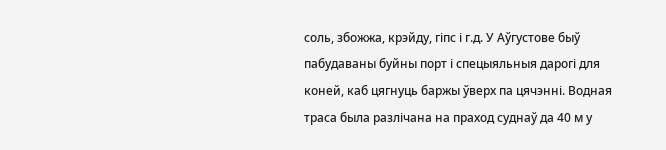соль, збожжа, крэйду, гіпс і г.д. У Аўгустове быў пабудаваны буйны порт і спецыяльныя дарогі для коней, каб цягнуць баржы ўверх па цячэнні. Водная траса была разлічана на праход суднаў да 40 м у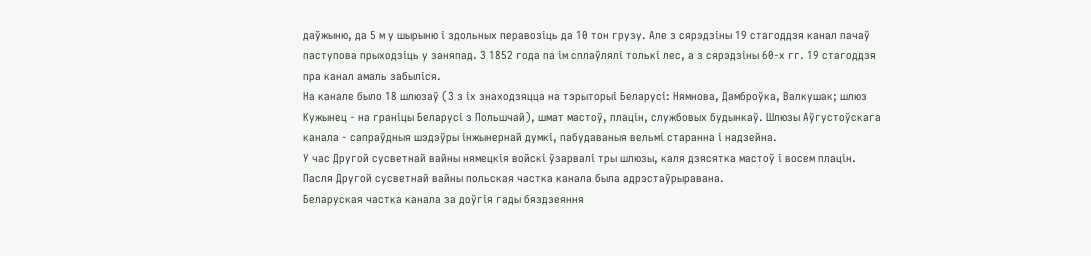даўжыню, да 5 м у шырыню і здольных перавозіць да 10 тон грузу. Але з сярэдзіны 19 стагоддзя канал пачаў паступова прыходзіць у заняпад. З 1852 года па ім сплаўлялі толькі лес, а з сярэдзіны 60-х гг. 19 стагоддзя пра канал амаль забыліся.
На канале было 18 шлюзаў (3 з іх знаходзяцца на тэрыторыі Беларусі: Нямнова, Дамброўка, Валкушак; шлюз Кужынец - на граніцы Беларусі з Польшчай), шмат мастоў, плацін, службовых будынкаў. Шлюзы Аўгустоўскага канала - сапраўдныя шэдэўры інжынернай думкі, пабудаваныя вельмі старанна і надзейна.
У час Другой сусветнай вайны нямецкія войскі ўзарвалі тры шлюзы, каля дзясятка мастоў і восем плацін.
Пасля Другой сусветнай вайны польская частка канала была адрэстаўрыравана.
Беларуская частка канала за доўгія гады бяздзеяння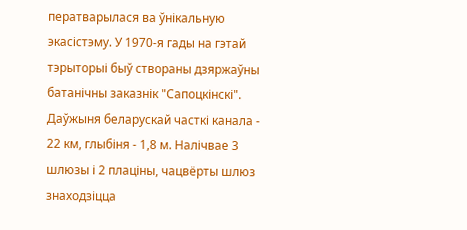ператварылася ва ўнікальную экасістэму. У 1970-я гады на гэтай тэрыторыі быў створаны дзяржаўны батанічны заказнік "Сапоцкінскі".
Даўжыня беларускай часткі канала - 22 км, глыбіня - 1,8 м. Налічвае 3 шлюзы і 2 плаціны, чацвёрты шлюз знаходзіцца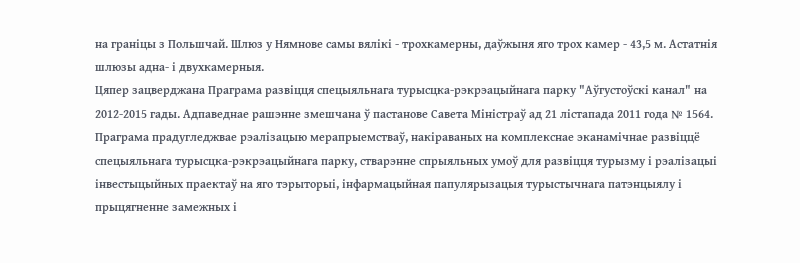на граніцы з Польшчай. Шлюз у Нямнове самы вялікі - трохкамерны, даўжыня яго трох камер - 43,5 м. Астатнія шлюзы адна- і двухкамерныя.
Цяпер зацверджана Праграма развіцця спецыяльнага турысцка-рэкрэацыйнага парку "Аўгустоўскі канал" на 2012-2015 гады. Адпаведнае рашэнне змешчана ў пастанове Савета Міністраў ад 21 лістапада 2011 года № 1564.
Праграма прадугледжвае рэалізацыю мерапрыемстваў, накіраваных на комплекснае эканамічнае развіццё спецыяльнага турысцка-рэкрэацыйнага парку, стварэнне спрыяльных умоў для развіцця турызму і рэалізацыі інвестыцыйных праектаў на яго тэрыторыі, інфармацыйная папулярызацыя турыстычнага патэнцыялу і прыцягненне замежных і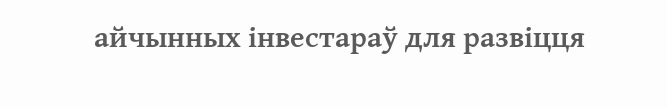айчынных інвестараў для развіцця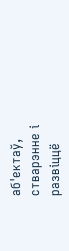аб'ектаў, стварэнне і развіццё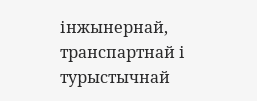інжынернай, транспартнай і турыстычнай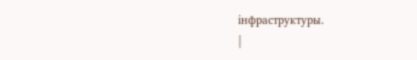інфраструктуры.
|